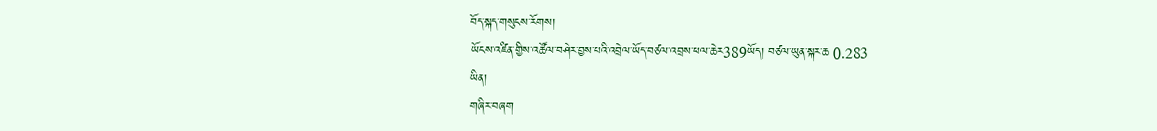བོད་སྐད་གསུངས་རོགས།
ཡོངས་འཛིན་གྱིས་འཚོལ་བཤེར་བྱས་པའི་འབྲེལ་ཡོད་བཙལ་འབྲས་ཕལ་ཆེར389ཡོད། བཙལ་ཡུན་སྐར་ཆ 0.283
ཡིན།
གཞིར་བཞག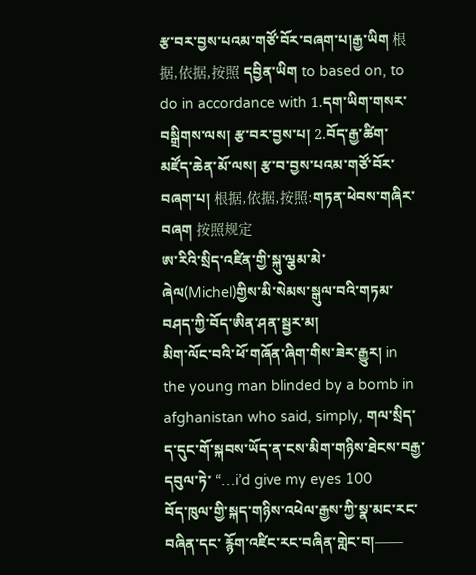རྩ་བར་བྱས་པའམ་གཙོ་བོར་བཞག་པ།རྒྱ་ཡིག 根据,依据,按照 དབྱིན་ཡིག to based on, to do in accordance with 1.དག་ཡིག་གསར་བསྒྲིགས་ལས། རྩ་བར་བྱས་པ། 2.བོད་རྒྱ་ཚིག་མཛོད་ཆེན་མོ་ལས། རྩ་བ་བྱས་པའམ་གཙོ་བོར་བཞག་པ། 根据,依据,按照:གཏན་ཕེབས་གཞིར་བཞག 按照规定
ཨ་རིའི་སྲིད་འཛིན་གྱི་སྐུ་ལྕམ་མེ་ཞེལ(Michel)གྱིས་མི་སེམས་སྒུལ་བའི་གཏམ་བཤད་ཀྱི་བོད་ཨིན་ཤན་སྦྱར་མ།
མིག་ལོང་བའི་ཕོ་གཞོན་ཞིག་གིས་ཟེར་རྒྱུར། in the young man blinded by a bomb in afghanistan who said, simply, གལ་སྲིད་ད་དུང་གོ་སྐབས་ཡོད་ན་ངས་མིག་གཉིས་ཐེངས་བརྒྱ་དབུལ་ཏེ་ “…i’d give my eyes 100
བོད་ཁུལ་གྱི་སྐད་གཉིས་འཕེལ་རྒྱས་ཀྱི་སྣ་མང་རང་བཞིན་དང་ རྙོག་འཛིང་རང་བཞིན་གླེང་བ།——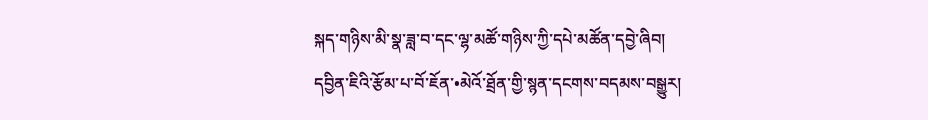སྐད་གཉིས་མི་སྣ་ཟླ་བ་དང་ལྷ་མཚོ་གཉིས་ཀྱི་དཔེ་མཚོན་དབྱེ་ཞིབ།
དབྱིན་ཇིའི་རྩོམ་པ་བོ་ཇོན་•མེའོ་ཐྲོན་གྱི་སྙན་དངགས་བདམས་བསྒྱུར།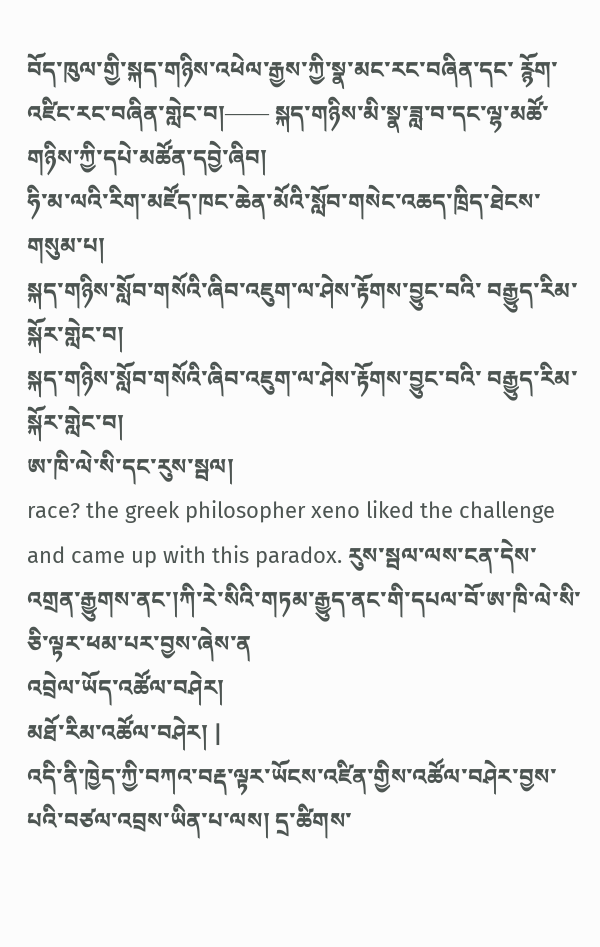བོད་ཁུལ་གྱི་སྐད་གཉིས་འཕེལ་རྒྱས་ཀྱི་སྣ་མང་རང་བཞིན་དང་ རྙོག་འཛིང་རང་བཞིན་གླེང་བ།—— སྐད་གཉིས་མི་སྣ་ཟླ་བ་དང་ལྷ་མཚོ་གཉིས་ཀྱི་དཔེ་མཚོན་དབྱེ་ཞིབ།
ཧི་མ་ལའི་རིག་མཛོད་ཁང་ཆེན་མོའི་སློབ་གསེང་འཆད་ཁྲིད་ཐེངས་གསུམ་པ།
སྐད་གཉིས་སློབ་གསོའི་ཞིབ་འཇུག་ལ་ཤེས་རྟོགས་བྱུང་བའི་ བརྒྱུད་རིམ་སྐོར་གླེང་བ།
སྐད་གཉིས་སློབ་གསོའི་ཞིབ་འཇུག་ལ་ཤེས་རྟོགས་བྱུང་བའི་ བརྒྱུད་རིམ་སྐོར་གླེང་བ།
ཨ་ཁི་ལེ་སི་དང་རུས་སྦལ།
race? the greek philosopher xeno liked the challenge and came up with this paradox. རུས་སྦལ་ལས་ངན་དེས་འགྲན་རྒྱུགས་ནང་།ཀི་རེ་སིའི་གཏམ་རྒྱུད་ནང་གི་དཔལ་བོ་ཨ་ཁི་ལེ་སི་ཅི་ལྟར་ཕམ་པར་བྱས་ཞེས་ན
འབྲེལ་ཡོད་འཚོལ་བཤེར།
མཐོ་རིམ་འཚོལ་བཤེར། |
འདི་ནི་ཁྱེད་ཀྱི་བཀའ་བརྡ་ལྟར་ཡོངས་འཛིན་གྱིས་འཚོལ་བཤེར་བྱས་པའི་བཙལ་འབྲས་ཡིན་པ་ལས། དྲ་ཚིགས་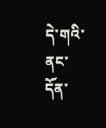དེ་གའི་ནང་དོན་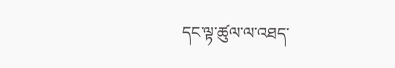དང་ལྟ་ཚུལ་ལ་འཐད་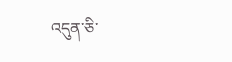འདུན་ཅི་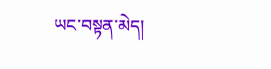ཡང་བསྟན་མེད།